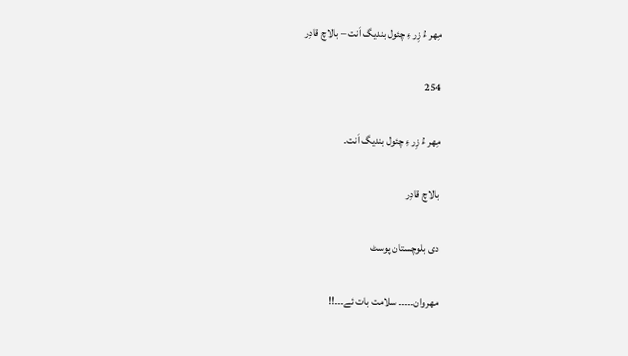مِھر ءُ زِر ءِ چئول بندیگ اَنت – بالاچ قادِر

254

مِھر ءُ زِر ءِ چئول بندیگ اَنت۔

بالاچ قادِر

دی بلوچستان پوسٹ

مھروان۔۔۔۔۔ سلامت بات ئے۔۔۔!!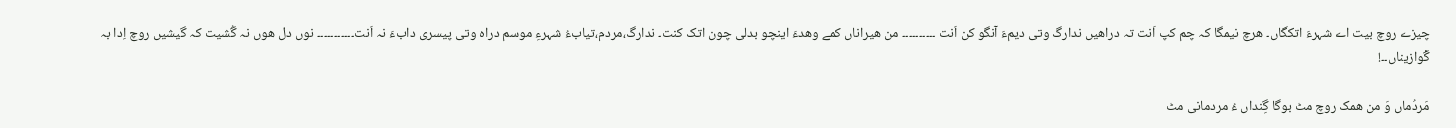چیزے روچ بیت اے شہرءَ اتکگاں۔ ھرچ نیمگا کہ چم کپ اَنت تہ دراھیں ندارگ وتی دیمءَ آنگو کن اَنت ۔۔۔۔۔۔۔۔۔۔ من ھیراناں کمے وھدءَ اینچو بدلی چون اتک کنت۔ ندارگ،مردم،تیابءُ شہرءِ موسم دراہ وتی پیسری دابءَ نہ اَنت۔۔۔۔۔۔۔۔۔۔۔ نوں دل ھوں نہ گُشیت کہ گیشیں روچ اِدا بہ گْوازیناں۔۔!

مَردُماں وَ من ھمک روچ مٹ بوگا گِنداں ءُ مردمانی مٹ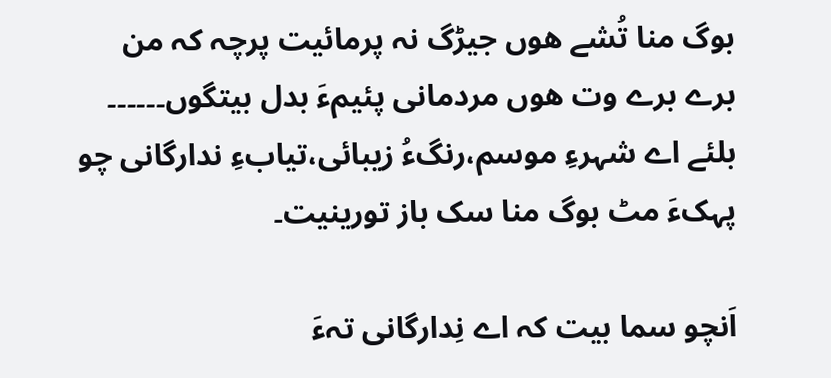بوگ منا تُشے ھوں جیڑگ نہ پرمائیت پرچہ کہ من برے برے وت ھوں مردمانی پئیمءَ بدل بیتگوں۔۔۔۔۔۔ بلئے اے شہرءِ موسم،رنگءُ زیبائی،تیابءِ ندارگانی چو پہکءَ مٹ بوگ منا سک باز تورینیت۔

اَنچو سما بیت کہ اے نِدارگانی تہءَ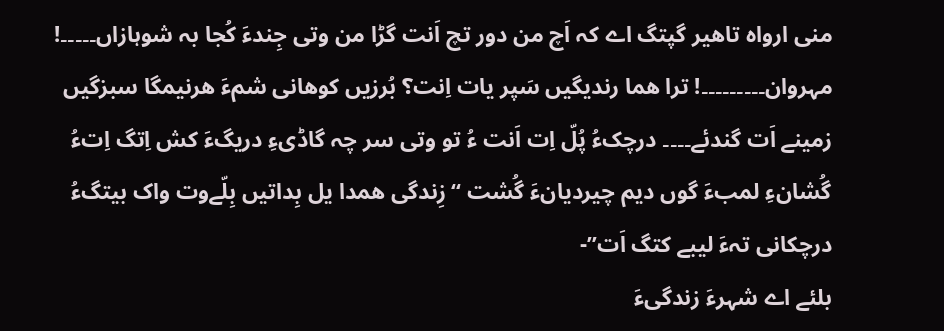منی ارواہ تاھیر گپتگ اے کہ اَچ من دور تچ اَنت گڑا من وتی جِندءَ کُجا بہ شوہازاں۔۔۔۔۔!
مہروان۔۔۔۔۔۔۔۔۔! ترا ھما رندیگیں سَپر یات اِنت؟ بُرزیں کوھانی شمءَ ھرنیمگا سبزگیں زمینے اَت گندئے۔۔۔۔ درچکءُ پُلّ اِت اَنت ءُ تو وتی سر چہ گاڈیءِ دریگءَ کش اِتگ اِتءُ گُشانءِ لمبءَ گوں دیم چیردیانءَ گُشت “زِندگی ھمدا یل بِداتیں بِلّےوت واک بیتگءُ درچکانی تہءَ لیبے کتگ اَت”-
بلئے اے شہرءَ زندگیءَ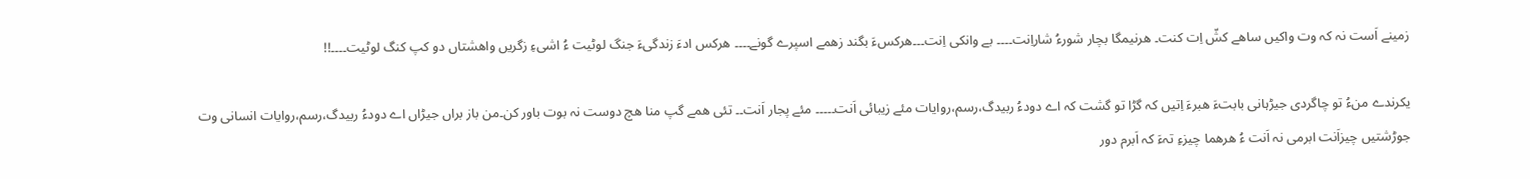زمینے اَست نہ کہ وت واکیں ساھے کشّ اِت کنت۔ ھرنیمگا بچار شورءُ شاراِنت۔۔۔۔ بے وانکی اِنت۔۔۔ھرکسءَ بگند زھمے اسپرے گونے۔۔۔۔ ھرکس ادءَ زندگیءَ جنگ لوٹیت ءُ اشیءِ زگریں واھشتاں دو کپ کنگ لوٹیت۔۔۔۔!!

یکرندے منءُ تو چاگردی جیڑہانی بابتءَ ھبرءَ اِتیں کہ گڑا تو گشت کہ اے دودءُ ربیدگ،رسم،روایات مئے زیبائی اَنت۔۔۔۔۔ مئے پجار اَنت۔۔ تئی ھمے گپ منا ھچ دوست نہ بوت باور کن۔من باز براں جیڑاں اے دودءُ ربیدگ،رسم،روایات انسانی وت جوڑشتیں چیزاَنت ابرمی نہ اَنت ءُ ھرھما چیزءِ تہءَ کہ اَبرم دور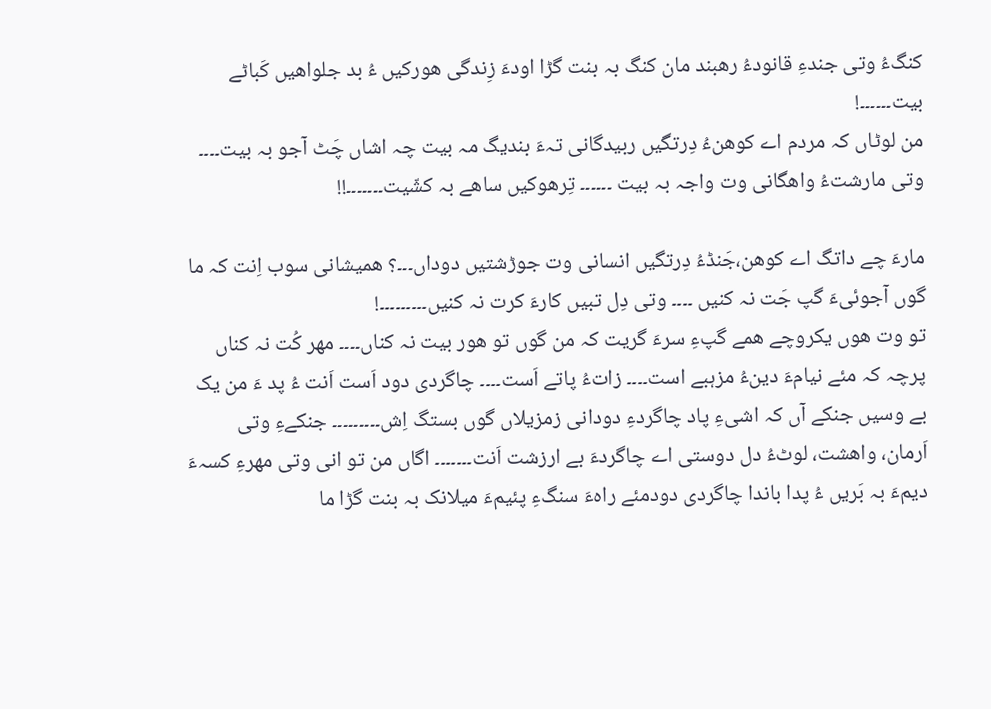کنگءُ وتی جندءِ قانودءُ رھبند مان کنگ بہ بنت گڑا اودءَ زِندگی ھورکیں ءُ بد جلواھیں کَباٹے بیت۔۔۔۔۔۔!
من لوٹاں کہ مردم اے کوھنءُ دِرتگیں ربیدگانی تہءَ بندیگ مہ بیت چہ اشاں چَٹ آجو بہ بیت۔۔۔۔ وتی مارشتءُ واھگانی وت واجہ بہ بیت ۔۔۔۔۔۔ تِرھوکیں ساھے بہ کشّیت۔۔۔۔۔۔۔!!

مارءَ چے داتگ اے کوھن،جَنڈءُ دِرتگیں انسانی وت جوڑشتیں دوداں۔۔۔؟ ھمیشانی سوب اِنت کہ ما گوں آجوئیءَ گپ جَت نہ کنیں ۔۔۔۔ وتی دِل تبیں کارءَ کرت نہ کنیں۔۔۔۔۔۔۔۔۔!
تو وت ھوں یکروچے ھمے گپءِ سرءَ گریت کہ من گوں تو ھور بیت نہ کناں۔۔۔۔ مھر کُت نہ کناں پرچہ کہ مئے نیامءَ دینءُ مزہبے است۔۔۔۔ زاتءُ پاتے اَست۔۔۔۔ چاگردی دود اَست اَنت ءُ پد ءَ من یک بے وسیں جنکے آں کہ اشیءِ پاد چاگردءِ دودانی زمزیلاں گوں بستگ اِش۔۔۔۔۔۔۔۔۔ جنکےءِ وتی اَرمان، واھشت، لوٹءُ دل دوستی اے چاگردءَ بے ارزشت اَنت۔۔۔۔۔۔۔ اگاں من تو انی وتی مھرءِ کسہءَ دیمءَ بہ بَریں ءُ پدا باندا چاگردی دودمئے راہءَ سنگءِ پئیمءَ میلانک بہ بنت گڑا ما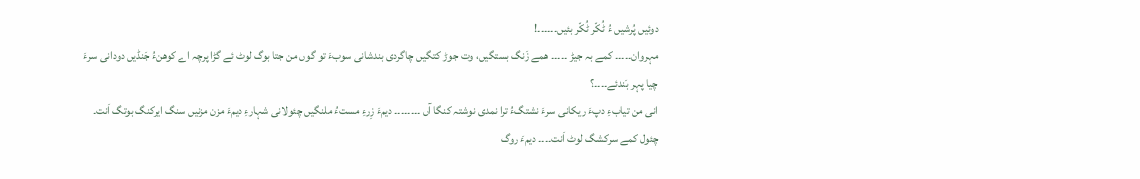دوئیں پُرشیں ءُ ٹُکّر ٹُکّر بئیں۔۔۔۔۔۔!
مہروان۔۔۔۔۔ کمے بہ جیڑ ۔۔۔۔۔ ھمے زَنگ بستگیں، وت جوڑ کتگیں چاگردی بندشانی سوبءَ تو گوں من جتا بوگ لوٹ ئے گڑا پرچہ اے کوھنءُ جَنڈیں دودانی سرءَ چیا پہر بَندئے۔۔۔۔؟
انی من تیابءِ دپءَ ریکانی سرءَ نشتگءُ ترا نمدی نوشتہ کنگا آں ۔۔۔۔۔۔۔۔ دیمءَ زِرءِ مستءُ ملنگیں چئولانی شہارءِ دیمءَ مزن مزنیں سنگ ایرکنگ بوتگ اَنت۔ چئول کمے سرکشگ لوٹ اَنت۔۔۔۔ دیمءَ روگ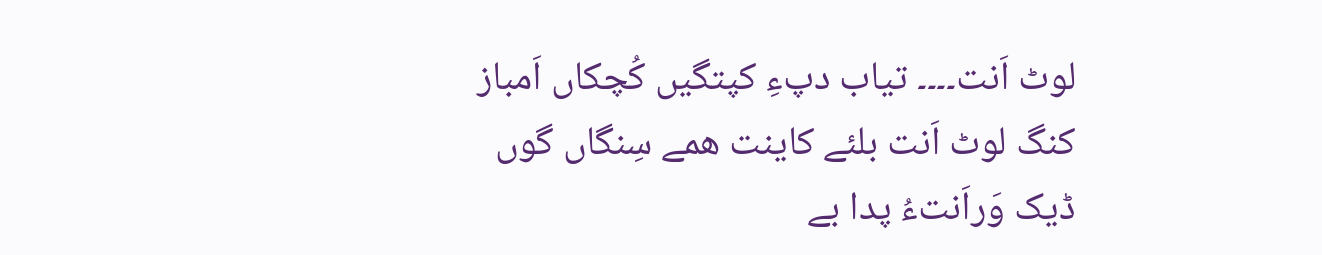لوٹ اَنت۔۔۔۔ تیاب دپءِ کپتگیں کُچکاں اَمباز کنگ لوٹ اَنت بلئے کاینت ھمے سِنگاں گوں ڈیک وَراَنتءُ پدا بے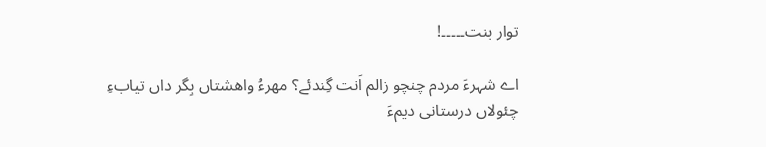توار بنت۔۔۔۔۔!

اے شہرءَ مردم چنچو زالم اَنت گِندئے؟ مھرءُ واھشتاں بِگر داں تیابءِ چئولاں درستانی دیمءَ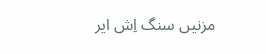مزنیں سنگ اِش ایر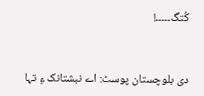کُتگ۔۔۔۔۔!


دی بلوچستان پوسٹ: اے نبشتانک ءِ تہا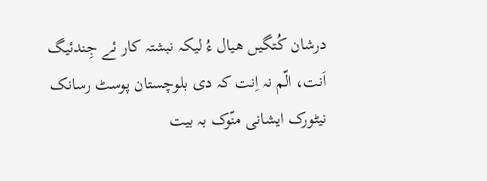درشان کُتگیں ھیال ءُ لیکہ نبشتہ کار ئے جِندئیگ اَنت، الّم نہ اِنت کہ دی بلوچستان پوسٹ رسانک نیٹورک ایشانی منّوک بہ بیت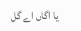یا اگاں اے گل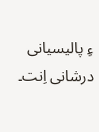ءِ پالیسیانی درشانی اِنت۔